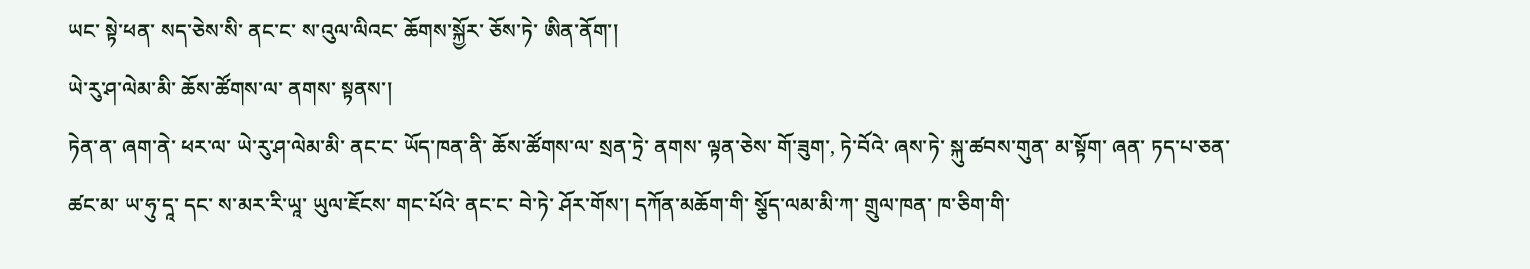ཡང་ སྟེ་ཕན་ སད་ཅེས་སི་ ནང་ང་ ས་འུལ་ལིའང་ ཆོགས་སྐྱོར་ ཅོས་ཏེ་ ཨིན་ནོག་།
ཡེ་རུ་ཤ་ལེམ་མི་ ཆོས་ཚོགས་ལ་ ནགས་ སྟནས་།
ཏེན་ན་ ཞག་ནེ་ ཕར་ལ་ ཡེ་རུ་ཤ་ལེམ་མི་ ནང་ང་ ཡོད་ཁན་ནི་ ཆོས་ཚོགས་ལ་ སྲན་ཏྲེ་ ནགས་ ལྟན་ཅེས་ གོ་ཟུག་, ཏེ་བོའེ་ ཞས་ཏེ་ སྐུ་ཚབས་གུན་ མ་སྟོག་ ཞན་ ཏད་པ་ཅན་ ཚང་མ་ ཡ་ཧུ་དཱ་ དང་ ས་མར་རི་ཡཱ་ ཡུལ་ཇོངས་ གང་པོའེ་ ནང་ང་ བེ་ཏེ་ ཤོར་གོས་། དཀོན་མཆོག་གི་ སྕོད་ལམ་མི་ཀ་ གྲུལ་ཁན་ ཁ་ཅིག་གི་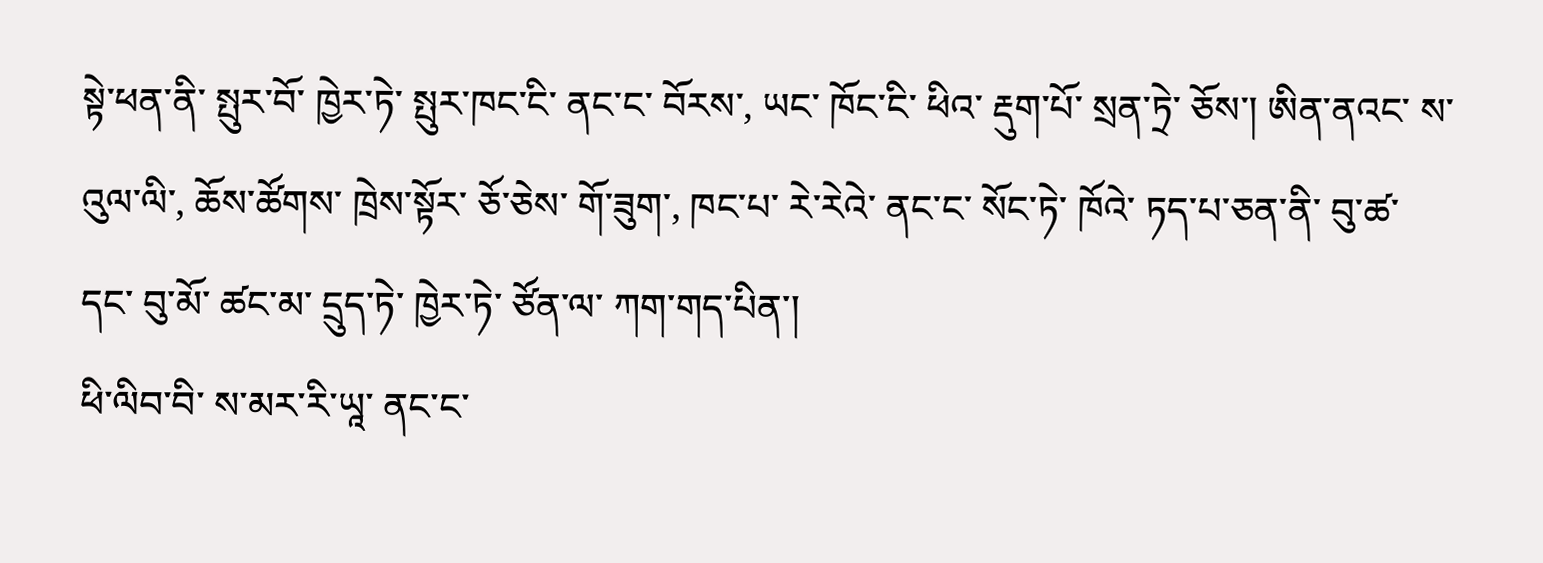སྟེ་ཕན་ནི་ སྤུར་བོ་ ཁྱེར་ཏེ་ སྤུར་ཁང་ངི་ ནང་ང་ བོརས་, ཡང་ ཁོང་ངི་ ཕིའ་ རྡུག་པོ་ སྲན་ཏྲེ་ ཅོས་། ཨིན་ནའང་ ས་འུལ་ལི་, ཆོས་ཚོགས་ ཁྲེས་སྟོར་ ཅོ་ཅེས་ གོ་ཟུག་, ཁང་པ་ རེ་རེའེ་ ནང་ང་ སོང་ཏེ་ ཁོའེ་ ཏད་པ་ཅན་ནི་ བུ་ཚ་ དང་ བུ་མོ་ ཚང་མ་ དྲུད་ཏེ་ ཁྱེར་ཏེ་ ཙོན་ལ་ ཀག་གད་པིན་།
ཕི་ལིབ་བི་ ས་མར་རི་ཡཱ་ ནང་ང་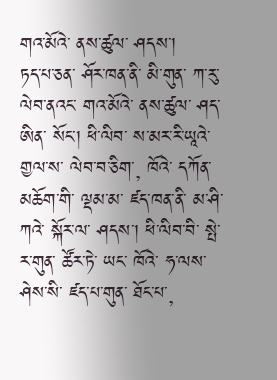གའ་མོའེ་ ནས་ཚུལ་ ཤདས་།
ཏད་པ་ཅན་ ཤོར་ཁན་ནི་ མི་གུན་ ཀ་རུ་ ལེབ་ནའང་ གའ་མོའེ་ ནས་ཚུལ་ ཤད་ཨིན་ སོང་། ཕི་ལིབ་ ས་མར་རི་ཡཱའེ་ གྱལ་ས་ ལེབ་བ་ཅིག་, ཁོའེ་ དཀོན་མཆོག་གི་ ལྡམ་མ་ ཛད་ཁན་ནི་ མ་ཤི་ཀའེ་ སྐོར་ལ་ ཤདས་། ཕི་ལིབ་བི་ སྤེ་ར་གུན་ ཚོར་ཏེ་ ཡང་ ཁོའེ་ ཧ་ལས་ཤེས་སི་ ཛད་པ་གུན་ ཐོང་པ་,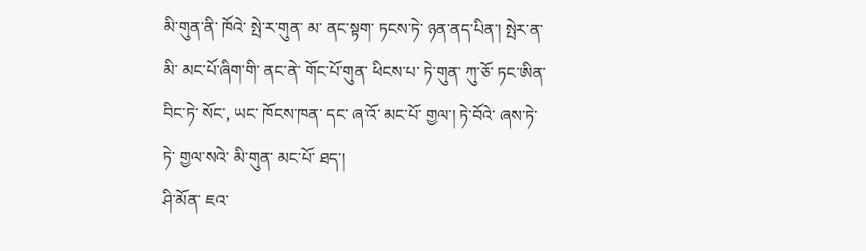མི་གུན་ནི་ ཁོའེ་ སྤེ་ར་གུན་ མ་ ནང་སྟག་ ཏངས་ཏེ་ ཉན་ནད་པིན་། སྤེར་ན་ མི་ མང་པོ་ཞིག་གི་ ནང་ནེ་ གོང་པོ་གུན་ ཕིངས་པ་ ཏེ་གུན་ ཀུ་ཅོ་ ཏང་ཨིན་ བིང་ཏེ་ སོང་, ཡང་ ཁོངས་ཁན་ དང་ ཞ་འོ་ མང་པོ་ གྱལ་། ཏེ་བོའེ་ ཞས་ཏེ་ ཏེ་ གྱལ་སའེ་ མི་གུན་ མང་པོ་ ཐད་།
ཤི་མོན་ ཇའ་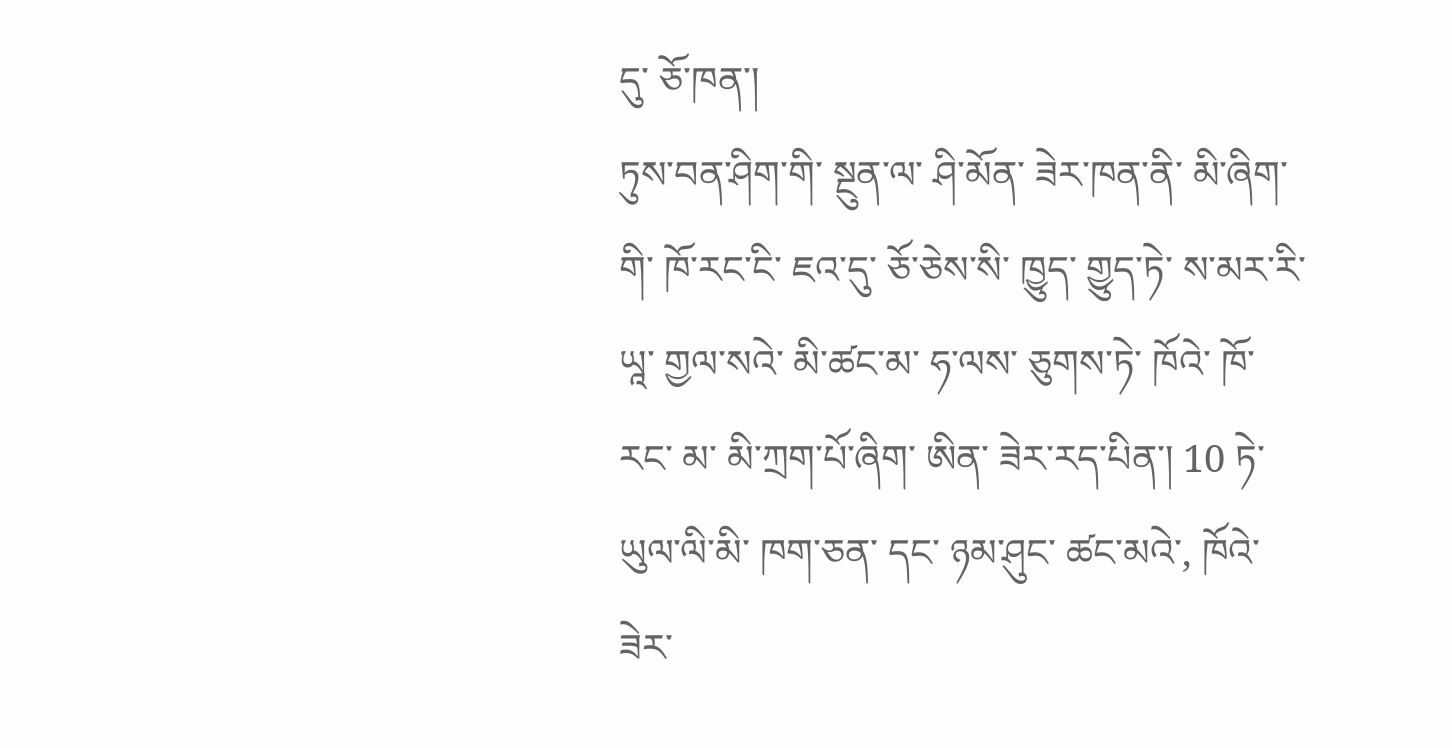དུ་ ཅོ་ཁན་།
ཏུས་བན་ཤིག་གི་ སྔུན་ལ་ ཤི་མོན་ ཟེར་ཁན་ནི་ མི་ཞིག་གི་ ཁོ་རང་ངི་ ཇའ་དུ་ ཅོ་ཅེས་སི་ ཁྱུད་ གྱུད་ཏེ་ ས་མར་རི་ཡཱ་ གྱལ་སའེ་ མི་ཚང་མ་ ཧ་ལས་ ཅུགས་ཏེ་ ཁོའེ་ ཁོ་རང་ མ་ མི་ཀྲག་པོ་ཞིག་ ཨིན་ ཟེར་རད་པིན་། 10 ཏེ་ ཡུལ་ལི་མི་ ཁག་ཅན་ དང་ ཉམ་ཤུང་ ཚང་མའེ་, ཁོའེ་ ཟེར་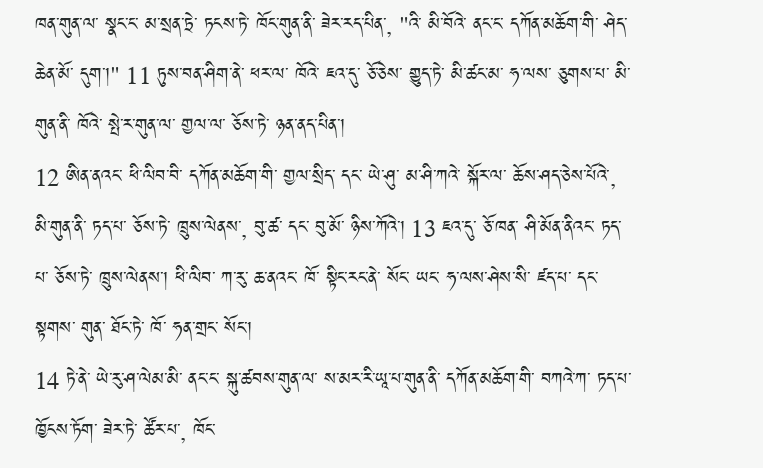ཁན་གུན་ལ་ སྣང་ང་ མ་སྲན་ཏྲེ་ ཏངས་ཏེ་ ཁོང་གུན་ནི་ ཟེར་རད་པིན་, "འི་ མི་བོའེ་ ནང་ང་ དཀོན་མཆོག་གི་ ཤེད་ ཆེན་མོ་ དུག་།" 11 ཏུས་བན་ཤིག་ནེ་ ཕར་ལ་ ཁོའེ་ ཇའ་དུ་ ཅོ་ཅེས་ གྱུད་ཏེ་ མི་ཚང་མ་ ཧ་ལས་ ཅུགས་པ་ མི་གུན་ནི་ ཁོའེ་ སྤེ་ར་གུན་ལ་ གྱལ་ལ་ ཅོས་ཏེ་ ཉན་ནད་པིན་།
12 ཨིན་ནའང་ ཕི་ལིབ་བི་ དཀོན་མཆོག་གི་ གྱལ་སྲིད་ དང་ ཡེ་ཤུ་ མ་ཤི་ཀའེ་ སྐོར་ལ་ ཆོས་ཤད་ཅེས་པོའེ་, མི་གུན་ནི་ ཏད་པ་ ཅོས་ཏེ་ ཁྲུས་ལེནས་, བུ་ཚ་ དང་ བུ་མོ་ ཉིས་ཀོའེ་། 13 ཇའ་དུ་ ཅོ་ཁན་ ཤི་མོན་ནིའང་ ཏད་པ་ ཅོས་ཏེ་ ཁྲུས་ལེནས་། ཕི་ལིབ་ ཀ་རུ་ ཆ་ནའང་ ཁོ་ སྟིང་རང་ནེ་ སོང་ ཡང་ ཧ་ལས་ཤེས་སི་ ཛད་པ་ དང་ སྟགས་ གུན་ ཐོང་ཏེ་ ཁོ་ ཧན་གྲང་ སོང་།
14 ཏེ་ནེ་ ཡེ་རུ་ཤ་ལེམ་མི་ ནང་ང་ སྐུ་ཚབས་གུན་ལ་ ས་མར་རི་ཡཱ་པ་གུན་ནི་ དཀོན་མཆོག་གི་ བཀའེ་ཀ་ ཏད་པ་ ཁྱོངས་ཏོག་ ཟེར་ཏེ་ ཚོར་པ་, ཁོང་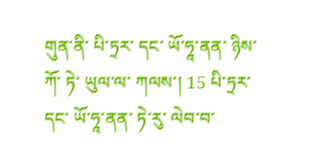གུན་ནི་ པི་ཏྲར་ དང་ ཡོ་ཧཱ་ནན་ ཉིས་ཀོ་ ཏེ་ ཡུལ་ལ་ ཀལས་། 15 པི་ཏྲར་ དང་ ཡོ་ཧཱ་ནན་ ཏེ་རུ་ ལེབ་བ་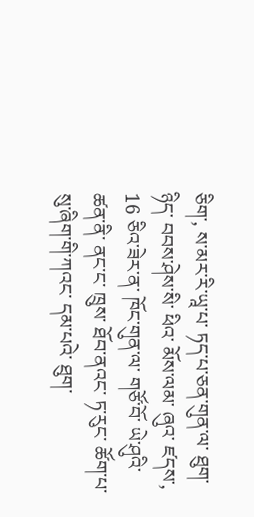ཅིག་, ས་མར་རི་ཡཱ་པ་ ཏད་པ་ཅན་གུན་ལ་ ཐུག་ཉིད་ བབས་ཤེས་སི་ ཕིའ་ མོས་ལམ་ ཞུའ་ ཛདས་, 16 ཅིའ་ཟེར་ན་ ཁོང་གུན་ལ་ གཙོ་བོ་ ཡེ་ཤུའི་ ཚན་ནི་ ནང་ང་ ཁྲུས་ ཐོབ་ནའང་ ཏ་རུང་ ཚོག་པ་ སུ་ཞིག་གི་ཀའང་ དམ་པའེ་ ཐུག་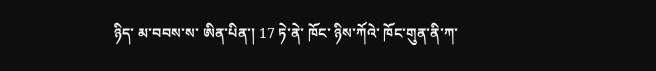ཉིད་ མ་བབས་ས་ ཨིན་པིན་། 17 ཏེ་ནེ་ ཁོང་ ཉིས་ཀོའེ་ ཁོང་གུན་ནི་ཀ་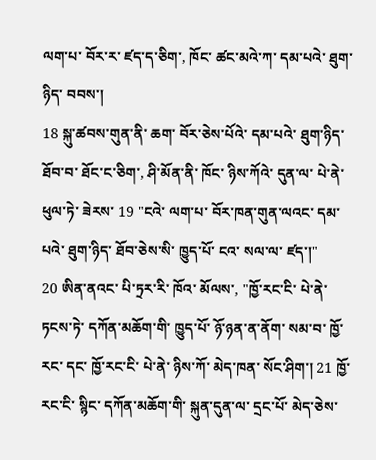ལག་པ་ བོར་ར་ ཛད་ད་ཅིག་, ཁོང་ ཚང་མའེ་ཀ་ དམ་པའེ་ ཐུག་ཉིད་ བབས་།
18 སྐུ་ཚབས་གུན་ནི་ ཆག་ བོར་ཅེས་པོའེ་ དམ་པའེ་ ཐུག་ཉིད་ ཐོབ་བ་ ཐོང་ང་ཅིག་, ཤི་མོན་ནི་ ཁོང་ ཉིས་ཀོའེ་ དུན་ལ་ པེ་ནེ་ ཕུལ་ཏེ་ ཟེརས་ 19 "ངའེ་ ལག་པ་ བོར་ཁན་གུན་ལའང་ དམ་པའེ་ ཐུག་ཉིད་ ཐོབ་ཅེས་སི་ ཁྱུད་པོ་ ངའ་ སལ་ལ་ ཛད་།"
20 ཨིན་ནའང་ པི་ཏྲར་རི་ ཁོའ་ མོལས་, "ཁྱོ་རང་ངི་ པེ་ནེ་ ཏངས་ཏེ་ དཀོན་མཆོག་གི་ ཁྱུད་པོ་ ཉོ་ཉན་ན་ནོག་ སམ་བ་ ཁྱོ་རང་ དང་ ཁྱོ་རང་ངི་ པེ་ནེ་ ཉིས་ཀོ་ མེད་ཁན་ སོང་ཤིག་། 21 ཁྱོ་རང་ངི་ སྙིང་ དཀོན་མཆོག་གི་ སྐུན་དུན་ལ་ དྲང་པོ་ མེད་ཅེས་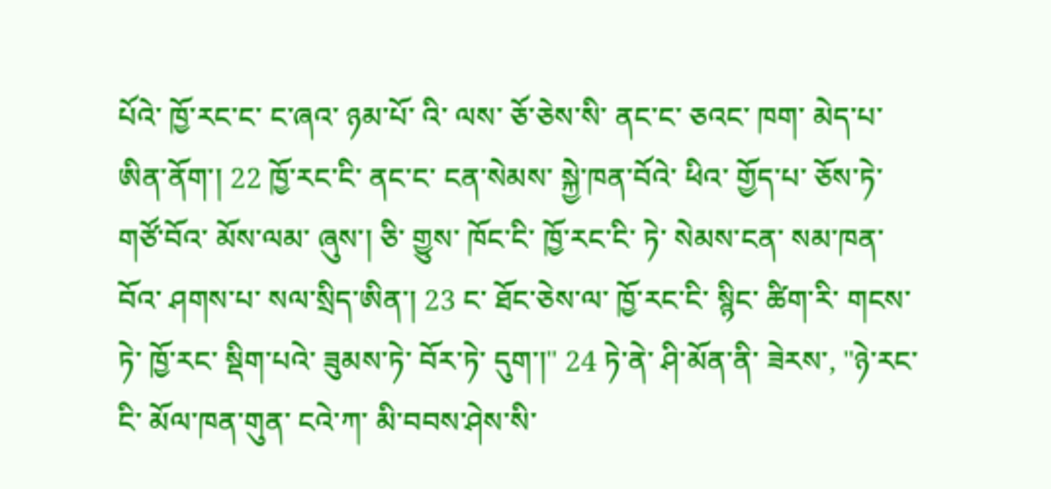པོའེ་ ཁྱོ་རང་ང་ ང་ཞའ་ ཉམ་པོ་ འི་ ལས་ ཅོ་ཅེས་སི་ ནང་ང་ ཅའང་ ཁག་ མེད་པ་ ཨིན་ནོག་། 22 ཁྱོ་རང་ངི་ ནང་ང་ ངན་སེམས་ སྐྱེ་ཁན་བོའེ་ ཕིའ་ གྱོད་པ་ ཅོས་ཏེ་ གཙོ་བོའ་ མོས་ལམ་ ཞུས་། ཅི་ གྱུས་ ཁོང་ངི་ ཁྱོ་རང་ངི་ ཏེ་ སེམས་ངན་ སམ་ཁན་བོའ་ ཤགས་པ་ སལ་སྲིད་ཨིན་། 23 ང་ ཐོང་ཅེས་ལ་ ཁྱོ་རང་ངི་ སྙིང་ ཚིག་རི་ གངས་ཏེ་ ཁྱོ་རང་ སྡིག་པའེ་ ཟུམས་ཏེ་ བོར་ཏེ་ དུག་།" 24 ཏེ་ནེ་ ཤི་མོན་ནི་ ཟེརས་, "ཉེ་རང་ངི་ མོལ་ཁན་གུན་ ངའེ་ཀ་ མི་བབས་ཤེས་སི་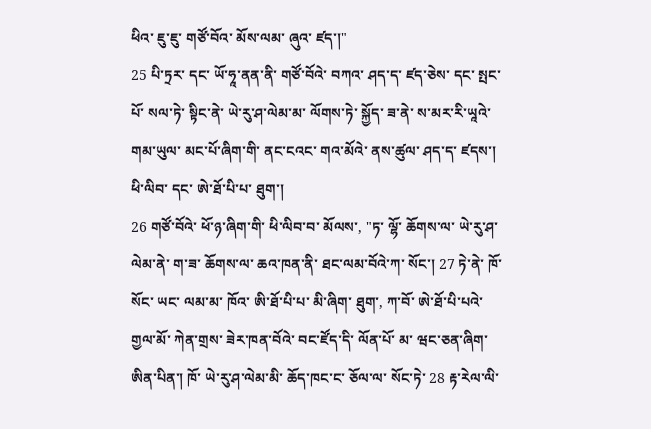ཕིའ་ ཇུ་ཇུ་ གཙོ་བོའ་ མོས་ལམ་ ཞུའ་ ཛད་།"
25 པི་ཏྲར་ དང་ ཡོ་ཧཱ་ནན་ནི་ གཙོ་བོའེ་ བཀའ་ ཤད་ད་ ཛད་ཅེས་ དང་ སྤང་པོ་ སལ་ཏེ་ སྟིང་ནེ་ ཡེ་རུ་ཤ་ལེམ་མ་ ལོགས་ཏེ་ སྐྱོད་ ཟ་ནེ་ ས་མར་རི་ཡཱའེ་ གམ་ཡུལ་ མང་པོ་ཞིག་གི་ ནང་ངའང་ གའ་མོའེ་ ནས་ཚུལ་ ཤད་ད་ ཛདས་།
ཕི་ལིབ་ དང་ ཨེ་ཐོ་པི་པ་ ཐུག་།
26 གཙོ་བོའེ་ ཕོ་ཉ་ཞིག་གི་ ཕི་ལིབ་བ་ མོལས་, "ཏ་ ལྷོ་ ཆོགས་ལ་ ཡེ་རུ་ཤ་ལེམ་ནེ་ ག་ཟ་ ཆོགས་ལ་ ཆའ་ཁན་ནི་ ཐང་ལམ་བོའེ་ཀ་ སོང་། 27 ཏེ་ནེ་ ཁོ་ སོང་ ཡང་ ལམ་མ་ ཁོའ་ ཨི་ཐོ་པི་པ་ མི་ཞིག་ ཐུག་, ཀ་བོ་ ཨེ་ཐོ་པི་པའེ་ གྱལ་མོ་ ཀེན་གྲས་ ཟེར་ཁན་བོའེ་ བང་ཛོད་དི་ ལོན་པོ་ མ་ ཝང་ཅན་ཞིག་ ཨིན་པིན་། ཁོ་ ཡེ་རུ་ཤ་ལེམ་མི་ ཆོད་ཁང་ང་ ཅོལ་ལ་ སོང་ཏེ་ 28 རྟ་རེལ་ལི་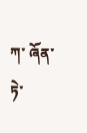ཀ་ ཞོན་ཏེ་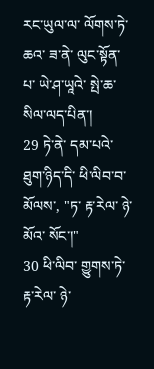རང་ཡུལ་ལ་ ལོགས་ཏེ་ ཆའ་ ཟ་ནེ་ ལུང་སྟོན་པ་ ཡེ་ཤ་ཡཱའེ་ སྤེ་ཆ་ སིལ་ལད་པིན་།
29 ཏེ་ནེ་ དམ་པའེ་ ཐུག་ཉིད་དི་ ཕི་ལིབ་བ་ མོལས་, "ཏ་ རྟ་རེལ་ ཉེ་མོའ་ སོང་།"
30 ཕི་ལིབ་ གྱུགས་ཏེ་ རྟ་རེལ་ ཉེ་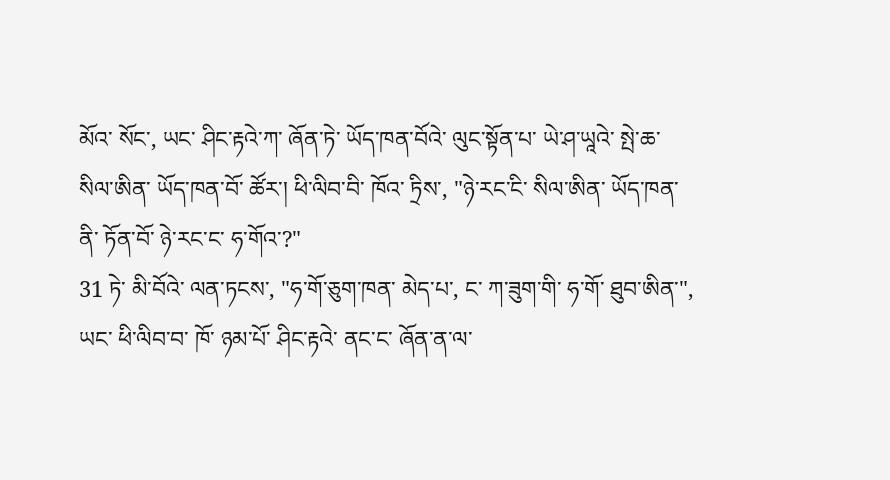མོའ་ སོང་, ཡང་ ཤིང་རྟའེ་ཀ་ ཞོན་ཏེ་ ཡོད་ཁན་བོའེ་ ལུང་སྟོན་པ་ ཡེ་ཤ་ཡཱའེ་ སྤེ་ཆ་ སིལ་ཨིན་ ཡོད་ཁན་བོ་ ཚོར་། ཕི་ལིབ་བི་ ཁོའ་ ཏྲིས་, "ཉེ་རང་ངི་ སིལ་ཨིན་ ཡོད་ཁན་ནི་ ཏོན་བོ་ ཉེ་རང་ང་ ཧ་གོའ་?"
31 ཏེ་ མི་བོའེ་ ལན་ཏངས་, "ཧ་གོ་ཅུག་ཁན་ མེད་པ་, ང་ ཀ་ཟུག་གི་ ཧ་གོ་ ཐུབ་ཨིན་", ཡང་ ཕི་ལིབ་བ་ ཁོ་ ཉམ་པོ་ ཤིང་རྟའེ་ ནང་ང་ ཞོན་ན་ལ་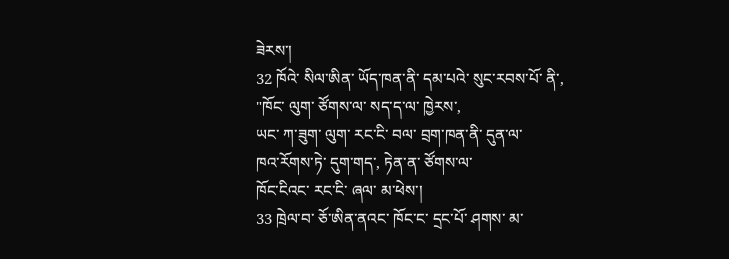ཟེརས་།
32 ཁོའེ་ སིལ་ཨིན་ ཡོད་ཁན་ནི་ དམ་པའེ་ སུང་རབས་པོ་ ནི་,
"ཁོང་ ལུག་ ཙོགས་ལ་ སད་ད་ལ་ ཁྱེརས་,
ཡང་ ཀ་ཟུག་ ལུག་ རང་ངི་ བལ་ བྲག་ཁན་ནི་ དུན་ལ་
ཁའ་རོགས་ཏེ་ དུག་གད་, ཏེན་ན་ ཙོགས་ལ་
ཁོང་ངིའང་ རང་ངི་ ཞལ་ མ་ཕེས་།
33 ཁྲེལ་བ་ ཅོ་ཨིན་ནའང་ ཁོང་ང་ དྲང་པོ་ ཤགས་ མ་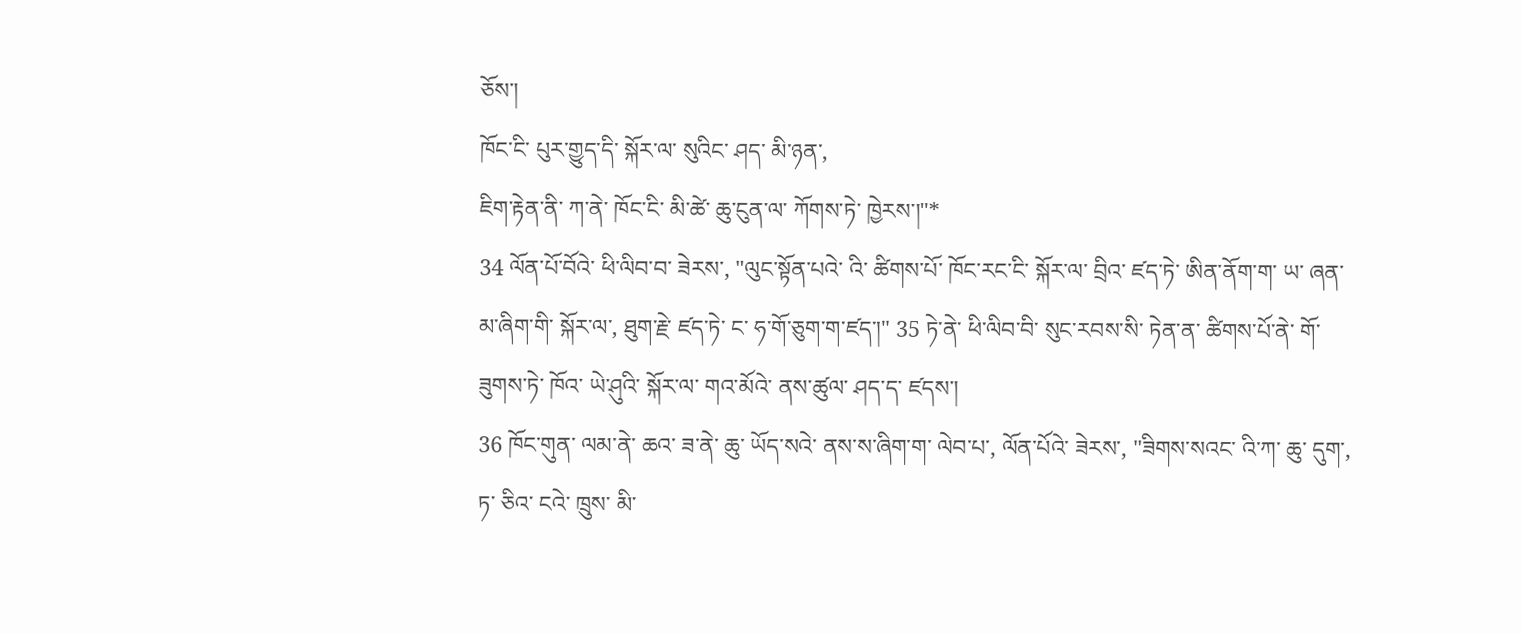ཅོས་།
ཁོང་ངི་ པུར་གྱུད་དི་ སྐོར་ལ་ སུའིང་ ཤད་ མི་ཉན་,
ཇིག་རྟེན་ནི་ ཀ་ནེ་ ཁོང་ངི་ མི་ཚེ་ ཆུ་ངུན་ལ་ ཀོགས་ཏེ་ ཁྱེརས་།"*
34 ལོན་པོ་བོའེ་ ཕི་ལིབ་བ་ ཟེརས་, "ལུང་སྟོན་པའེ་ འི་ ཚིགས་པོ་ ཁོང་རང་ངི་ སྐོར་ལ་ བྲིའ་ ཛད་ཏེ་ ཨིན་ནོག་ག་ ཡ་ ཞན་མ་ཞིག་གི་ སྐོར་ལ་, ཐུག་རྗེ་ ཛད་ཏེ་ ང་ ཧ་གོ་ཅུག་ག་ཛད་།" 35 ཏེ་ནེ་ ཕི་ལིབ་བི་ སུང་རབས་སི་ ཏེན་ན་ ཚིགས་པོ་ནེ་ གོ་ཟུགས་ཏེ་ ཁོའ་ ཡེ་ཤུའི་ སྐོར་ལ་ གའ་མོའེ་ ནས་ཚུལ་ ཤད་ད་ ཛདས་།
36 ཁོང་གུན་ ལམ་ནེ་ ཆའ་ ཟ་ནེ་ ཆུ་ ཡོད་སའེ་ ནས་ས་ཞིག་ག་ ལེབ་པ་, ལོན་པོའེ་ ཟེརས་, "ཟིགས་སའང་ འི་ཀ་ ཆུ་ དུག་, ཏ་ ཅིའ་ ངའེ་ ཁྲུས་ མི་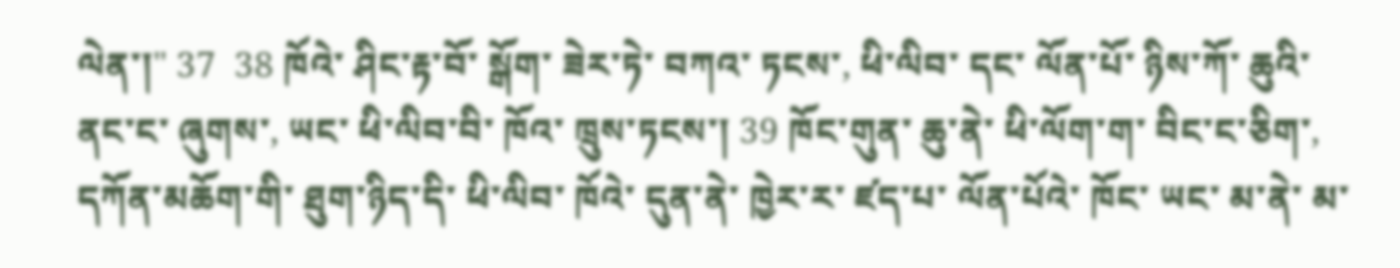ལེན་།" 37  38 ཁོའེ་ ཤིང་རྟ་བོ་ སྒོག་ ཟེར་ཏེ་ བཀའ་ ཏངས་, ཕི་ལིབ་ དང་ ལོན་པོ་ ཉིས་ཀོ་ ཆུའི་ ནང་ང་ ཞུགས་, ཡང་ ཕི་ལིབ་བི་ ཁོའ་ ཁྲུས་ཏངས་། 39 ཁོང་གུན་ ཆུ་ནེ་ ཕི་ལོག་ག་ བིང་ང་ཅིག་, དཀོན་མཆོག་གི་ ཐུག་ཉིད་དི་ ཕི་ལིབ་ ཁོའེ་ དུན་ནེ་ ཁྱེར་ར་ ཛད་པ་ ལོན་པོའེ་ ཁོང་ ཡང་ མ་ནེ་ མ་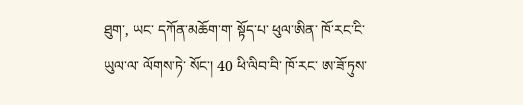ཐུག་, ཡང་ དཀོན་མཆོག་ག་ སྟོད་པ་ ཕུལ་ཨིན་ ཁོ་རང་ངི་ ཡུལ་ལ་ ལོགས་ཏེ་ སོང་། 40 ཕི་ལིབ་བི་ ཁོ་རང་ ཨ་ཟོ་ཏུས་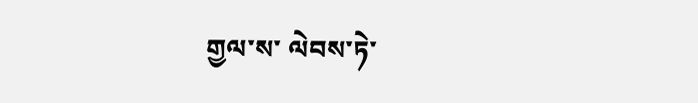གྱལ་ས་ ལེབས་ཏེ་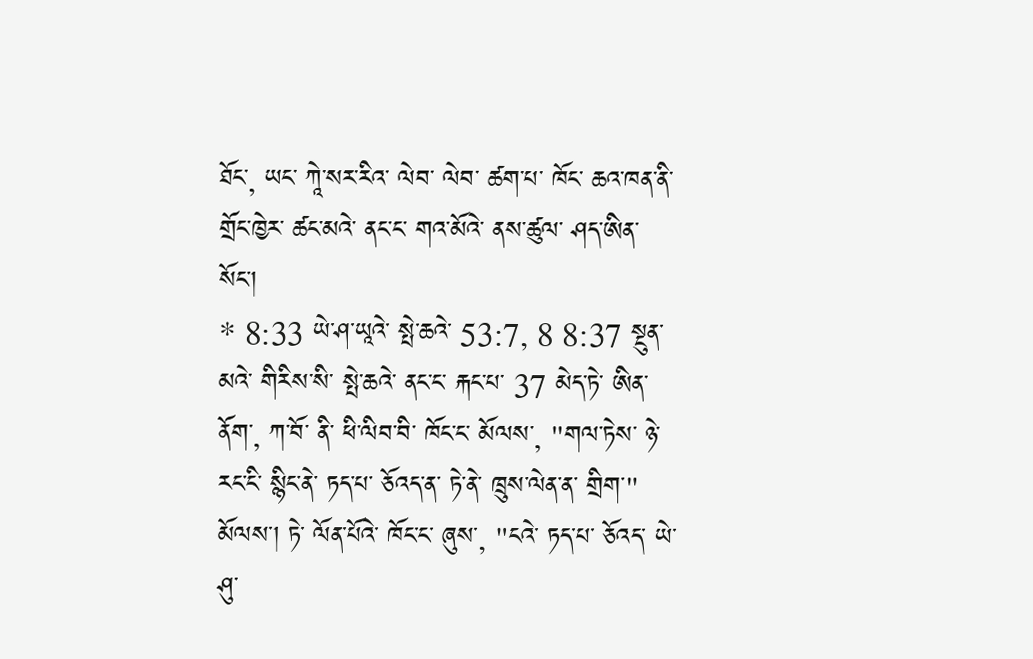ཐོང་, ཡང་ ཀཱེ་སར་རིའ་ ལེབ་ ལེབ་ ཚག་པ་ ཁོང་ ཆའ་ཁན་ནི་ གྲོང་ཁྱེར་ ཚང་མའེ་ ནང་ང་ གའ་མོའེ་ ནས་ཚུལ་ ཤད་ཨིན་ སོང་།
* 8:33 ཡེ་ཤ་ཡཱའེ་ སྤེ་ཆའེ་ 53:7, 8 8:37 སྔུན་མའེ་ གིརིས་སི་ སྤེ་ཆའེ་ ནང་ང་ རྐང་པ་ 37 མེད་ཏེ་ ཨིན་ནོག་, ཀ་བོ་ ནི་ ཕི་ལིབ་བི་ ཁོང་ང་ མོལས་, "གལ་ཏེས་ ཉེ་རང་ངི་ སྙིང་ནེ་ ཏད་པ་ ཅོའད་ན་ ཏེ་ནེ་ ཁྲུས་ལེན་ན་ གྲིག་" མོལས་། ཏེ་ ལོན་པོའེ་ ཁོང་ང་ ཞུས་, "ངའེ་ ཏད་པ་ ཅོའད་ ཡེ་ཤུ་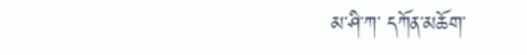མ་ཤི་ཀ་ དཀོན་མཆོག་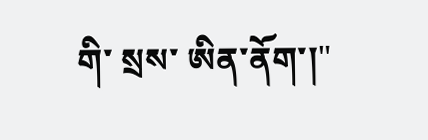གི་ སྲས་ ཨིན་ནོག་།"